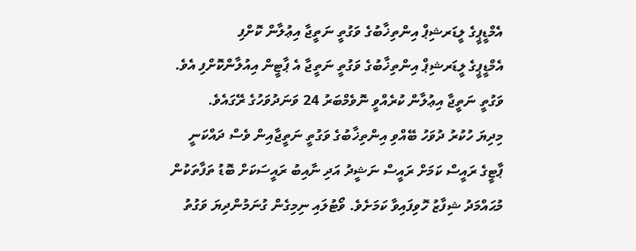އެމްޑީޕީގެ ލީޑަރޝިޕް އިންތިޚާބުގެ ވަގުތީ ނަތީޖާ އިޢުލާން ކޮށްފި
އެމްޑީޕީގެ ލީޑަރޝިޕް އިންތިޚާބުގެ ވަގުތީ ނަތީޖާ އެ ޕާޓީން އިއުލާންކޮށްފި އެވެ. ވަގުތީ ނަތީޖާ އިޢުލާން ކުރެއްވީ ނޮވެމްބަރު 24 ވަނަދުވަހުގެ ރޭގައެވެ.
މިދިޔަ ހުކުރު ދުވަހު ބޭއްވި އިންތިޚާބުގެ ވަގުތީ ނަތީޖާއިން ވެސް ދައްކަނީ ޕާޓީގެ ރައީސް ކަމަށް ރައީސް ނަޝީދު އަދި ނާއިބު ރައީސަކަށް ބޮޑު ތަފާތަކުން މުޙައްމަދު ޝިފާޒު ހޮވިފައިވާ ކަމަށެވެ. ވޯޓުލައި ނިމިގެން ގުނަމުންދިޔަ ވަގުތު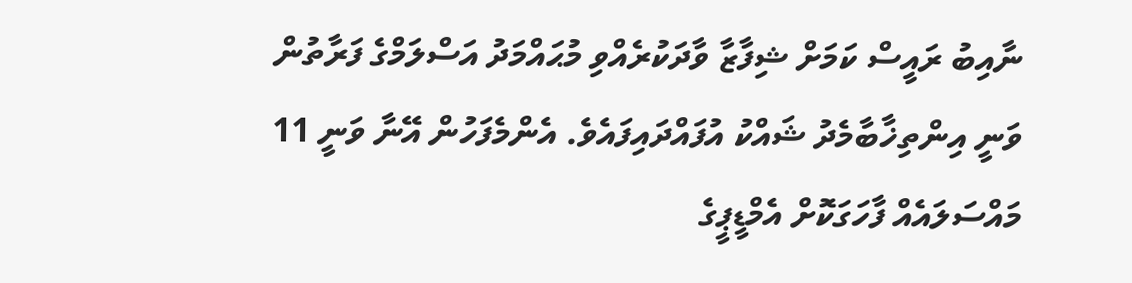ނާއިބު ރައީސް ކަމަށް ޝިފާޒާ ވާދަކުރެއްވި މުޙައްމަދު އަސްލަމްގެ ފަރާތުން ވަނީ އިންތިޚާބާމެދު ޝައްކު އުފައްދައިފައެވެ. އެންމެފަހުން އޭނާ ވަނީ 11 މައްސަލައެއް ފާހަގަކޮށް އެމްޑީޕީގެ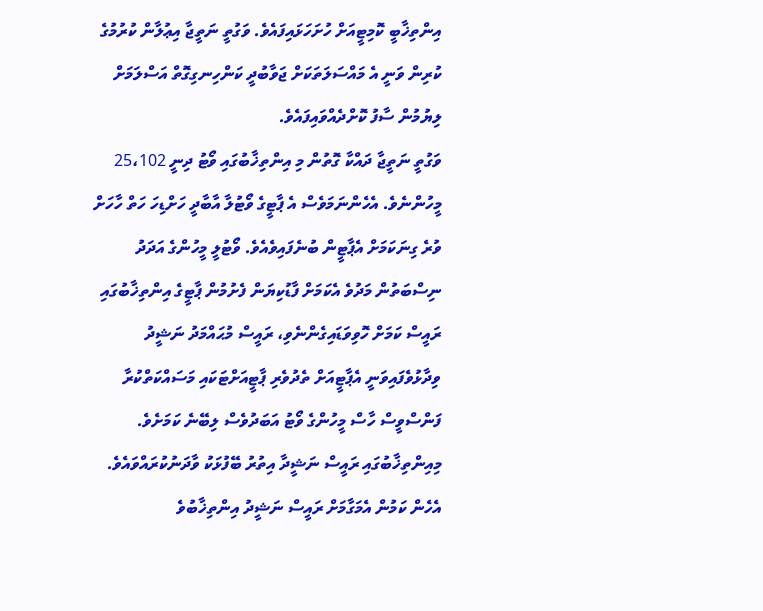އިންތިޚާބީ ކޮމިޓީއަށް ހުށަހަޅައިފައެވެ. ވަގުތީ ނަތީޖާ އިޢުލާން ކުރުމުގެ ކުރިން ވަނީ އެ މައްސަލަތަކަށް ޖަވާބުދީ ކަންހިނގިގޮތް އަސްލަމަށް ލިޔުމުން ސާފު ކޮށްދެއްވައިފައެވެ.
ވަގުތީ ނަތީޖާ ދައްކާ ގޮތުން މި އިންތިޚާބުގައި ވޯޓު ދިނީ 25،102 މީހުންނެވެ. އެހެންނަމަވެސް އެ ޕާޓީގެ ވޯޓުލާ އާބާދީ ހަށްޑިހަ ހަތް ހާހަށް ވުރެ ގިނަކަމަށް އެޕާޓީން ބުނެފައިވެއެވެ. ވޯޓުލީ މީހުންގެ އަދަދު ނިސްބަތުން މަދުވެ އެކަމަށް ފާޑުކިޔަން ފެށުމުން ޕާޓީގެ އިންތިޚާބުގައި ރައީސް ކަމަށް ހޮވިވަޑައިގެންނެވި، ރައީސް މުޙައްމަދު ނަޝީދު ވިދާޅުވެފައިވަނީ އެޕާޓީއަށް ތެދުވެރި ޕާޓީއަށްޓަކައި މަސައްކަތްކުރާ ފަންސްވީސް ހާސް މީހުންގެ ވޯޓު އަބަދުވެސް ލިބޭނެ ކަމަށެވެ.
މިއިންތިޚާބުގައި ރައީސް ނަޝީދާ އިތުރު ބޭފުޅަކު ވާދަނުކުރައްވައެވެ. އެހެން ކަމުން އެމަގާމަށް ރައީސް ނަޝީދު އިންތިޚާބުވެ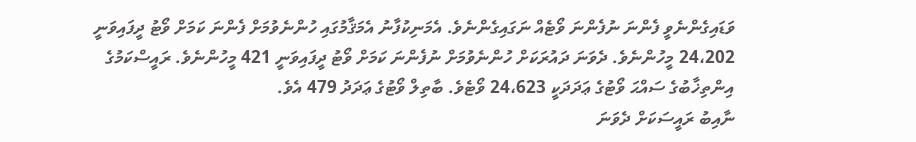ވަޑައިގެންނެވީ ފެންނަ ނުފެންނަ ވޯޓެއް ނަގައިގެންނެވެ. އެމަނިކުފާނު އެމަޤާމުގައި ހުންނެވުމަށް ފެންނަ ކަމަށް ވޯޓު ދީފައިވަނީ  24،202 މީހުންނެވެ. ދެވަނަ ދައުރަކަށް ހުންނެވުމަށް ނުފެންނަ ކަމަށް ވޯޓު ދީފައިވަނީ 421 މީހުންނެވެ. ރައީސްކަމުގެ އިންތިޚާބުގެ ސައްޙަ ވޯޓުގެ ޢަދަދަކީ 24،623 ވޯޓެވެ. ބާތިލް ވޯޓުގެ ޢަދަދު 479 އެވެ.
ނާއިބު ރައީސަކަށް ދެވަނަ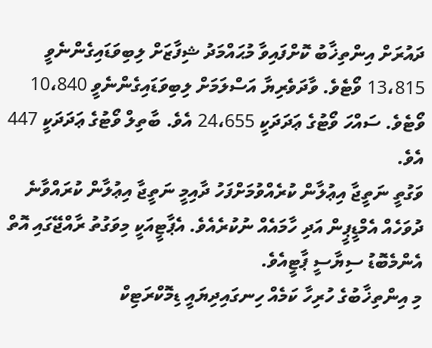ދައުރަށް އިންތިޚާބު ކޮށްފައިވާ މުޙައްމަދު ޝިފާޒަށް ލިބިވަޑައިގެންނެވީ 13،815 ވޯޓެވެ. ވާދަވެރިޔާ އަސްލަމަށް ލިބިވަޑައިގެންނެވީ 10،840 ވޯޓެވެ. ސައްހަ ވޯޓުގެ ޢަދަދަކީ 24،655 އެވެ. ބާތިލް ވޯޓުގެ ޢަދަދަކީ 447 އެވެ.
ވަގުތީ ނަތީޖާ އިޢުލާން ކުރެއްވުމަށްފަހު ދާއިމީ ނަތީޖާ އިޢުލާން ކުރައްވާނެ ދުވަހެއް އެމްޑީޕީން އަދި ހާމައެއް ނުކުރެއެވެ. އެޕާޓީއަކީ މިވަގުތު ރާއްޖޭގައި އޮތް އެންމެބޮޑު ސިޔާސީ ޕާޓީއެވެ.
މި އިންތިޚާބުގެ ހުރިހާ ކަމެއް ހިނގައިދިޔައީ ޑިމޮކްރަޓިކް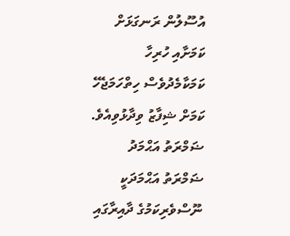އުސޫލުން ރަނގަޅަށް ކަމަށާއި ހުރިހާ ކަމަކާމެދުވެސް ހިތްހަމަޖެހޭ ކަމަށް ޝިފާޒު ވިދާޅުވިއެވެ.
ޟަމްރަތު އަޙްމަދު
ޟަމްރަތު އަޙްމަދަކީ ނޫސްވެރިކަމުގެ ދާއިރާގައި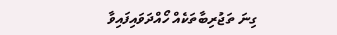ގިނަ ތަޖުރިބާތަކެއް ހޯއްދަވައިފައިވާ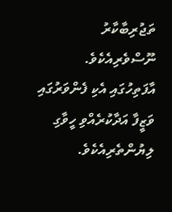ތަޖުރިބާކާރު ނޫސްވެރިއެކެވެ. އާފަތިހުގައި އެކި ފެންވަރުގައި ވަޒީފާ އަދާކުރެއްވި ހީވާގި ލިޔުންތެރިއެކެވެ.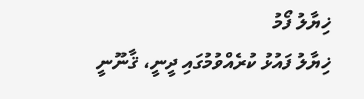ޚިޔާލު ފޯމު
ޚިޔާލު ފައުޅު ކުރެއްވުމުގައި ދީނީ، ޤާނޫނީ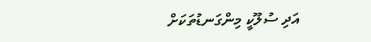އަދި ސުލޫކީ މިންގަނޑުތަކަށް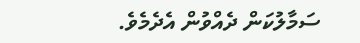ސަމާލުކަން ދެއްވުން އެދެމެވެ.